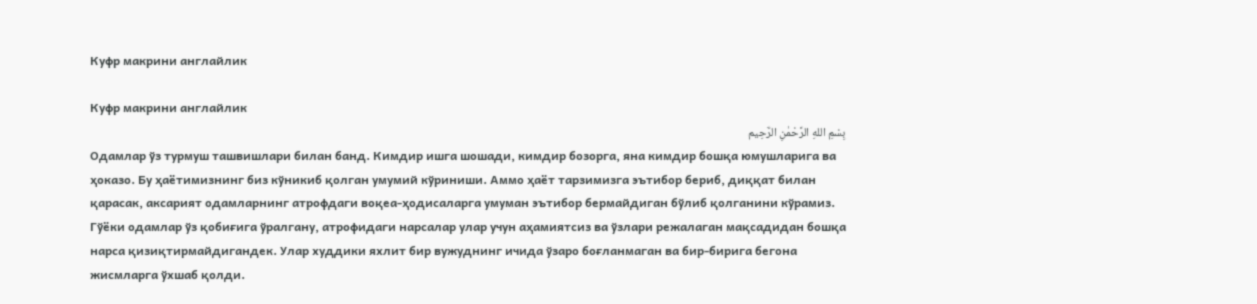Куфр макрини англайлик

Куфр макрини англайлик
بِسْمِ اللهِ الرَّحْمٰنِ الرَّحِيم
Одамлар ўз турмуш ташвишлари билан банд. Кимдир ишга шошади, кимдир бозорга, яна кимдир бошқа юмушларига ва ҳоказо. Бу ҳаётимизнинг биз кўникиб қолган умумий кўриниши. Аммо ҳаёт тарзимизга эътибор бериб, диққат билан қарасак, аксарият одамларнинг атрофдаги воқеа-ҳодисаларга умуман эътибор бермайдиган бўлиб қолганини кўрамиз. Гўёки одамлар ўз қобиғига ўралгану, атрофидаги нарсалар улар учун аҳамиятсиз ва ўзлари режалаган мақсадидан бошқа нарса қизиқтирмайдигандек. Улар худдики яхлит бир вужуднинг ичида ўзаро боғланмаган ва бир-бирига бегона жисмларга ўхшаб қолди.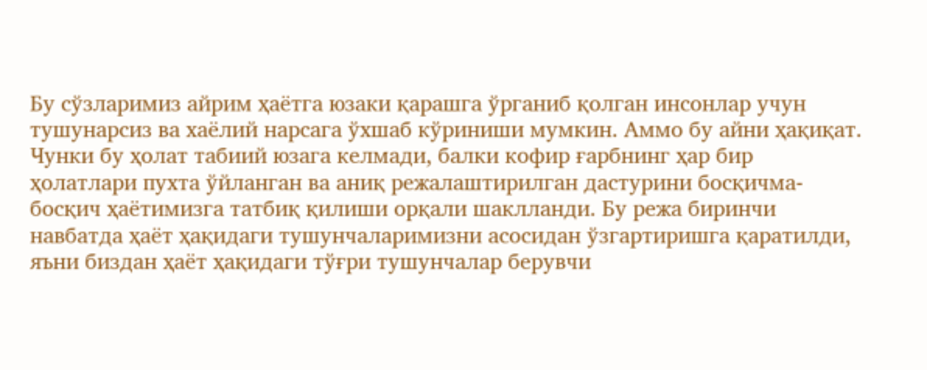Бу сўзларимиз айрим ҳаётга юзаки қарашга ўрганиб қолган инсонлар учун тушунарсиз ва хаёлий нарсага ўхшаб кўриниши мумкин. Аммо бу айни ҳақиқат. Чунки бу ҳолат табиий юзага келмади, балки кофир ғарбнинг ҳар бир ҳолатлари пухта ўйланган ва аниқ режалаштирилган дастурини босқичма-босқич ҳаётимизга татбиқ қилиши орқали шаклланди. Бу режа биринчи навбатда ҳаёт ҳақидаги тушунчаларимизни асосидан ўзгартиришга қаратилди, яъни биздан ҳаёт ҳақидаги тўғри тушунчалар берувчи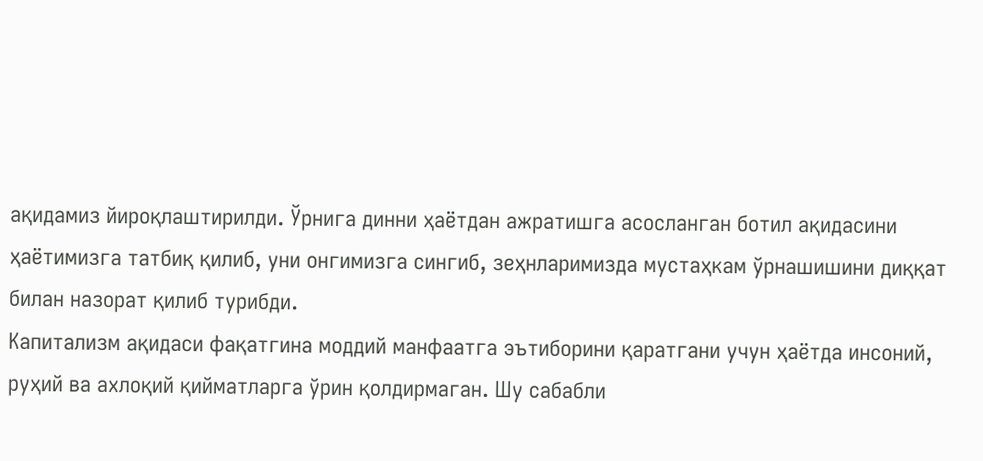ақидамиз йироқлаштирилди. Ўрнига динни ҳаётдан ажратишга асосланган ботил ақидасини ҳаётимизга татбиқ қилиб, уни онгимизга сингиб, зеҳнларимизда мустаҳкам ўрнашишини диққат билан назорат қилиб турибди.
Капитализм ақидаси фақатгина моддий манфаатга эътиборини қаратгани учун ҳаётда инсоний, руҳий ва ахлоқий қийматларга ўрин қолдирмаган. Шу сабабли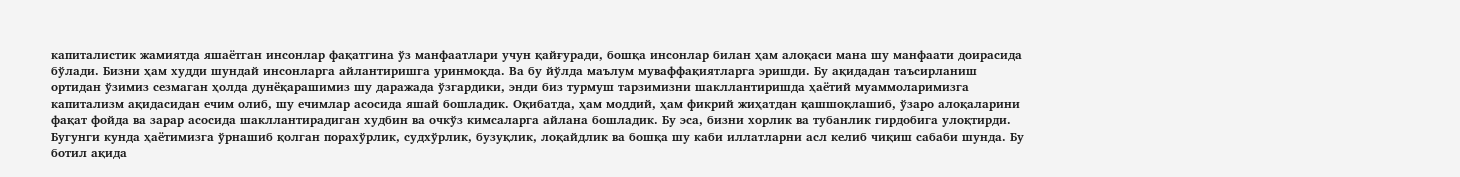капиталистик жамиятда яшаётган инсонлар фақатгина ўз манфаатлари учун қайғуради, бошқа инсонлар билан ҳам алоқаси мана шу манфаати доирасида бўлади. Бизни ҳам худди шундай инсонларга айлантиришга уринмоқда. Ва бу йўлда маълум муваффақиятларга эришди. Бу ақидадан таъсирланиш ортидан ўзимиз сезмаган ҳолда дунёқарашимиз шу даражада ўзгардики, энди биз турмуш тарзимизни шакллантиришда ҳаётий муаммоларимизга капитализм ақидасидан ечим олиб, шу ечимлар асосида яшай бошладик. Оқибатда, ҳам моддий, ҳам фикрий жиҳатдан қашшоқлашиб, ўзаро алоқаларини фақат фойда ва зарар асосида шакллантирадиган худбин ва очкўз кимсаларга айлана бошладик. Бу эса, бизни хорлик ва тубанлик гирдобига улоқтирди.
Бугунги кунда ҳаётимизга ўрнашиб қолган порахўрлик, судхўрлик, бузуқлик, лоқайдлик ва бошқа шу каби иллатларни асл келиб чиқиш сабаби шунда. Бу ботил ақида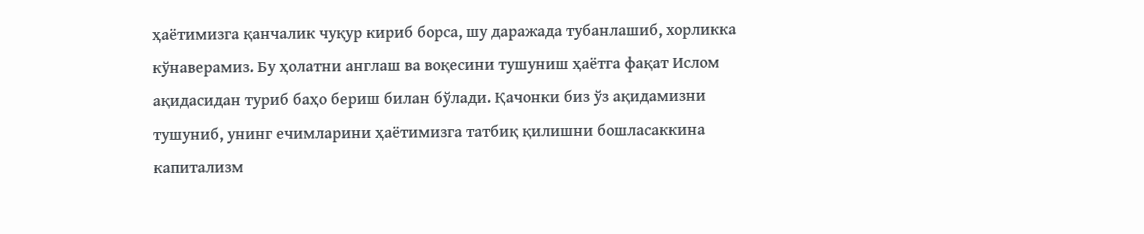ҳаётимизга қанчалик чуқур кириб борса, шу даражада тубанлашиб, хорликка кўнаверамиз. Бу ҳолатни англаш ва воқесини тушуниш ҳаётга фақат Ислом ақидасидан туриб баҳо бериш билан бўлади. Қачонки биз ўз ақидамизни тушуниб, унинг ечимларини ҳаётимизга татбиқ қилишни бошласаккина капитализм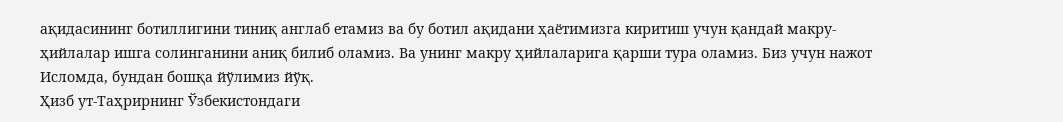ақидасининг ботиллигини тиниқ англаб етамиз ва бу ботил ақидани ҳаётимизга киритиш учун қандай макру-ҳийлалар ишга солинганини аниқ билиб оламиз. Ва унинг макру ҳийлаларига қарши тура оламиз. Биз учун нажот Исломда, бундан бошқа йўлимиз йўқ.
Ҳизб ут-Таҳрирнинг Ўзбекистондаги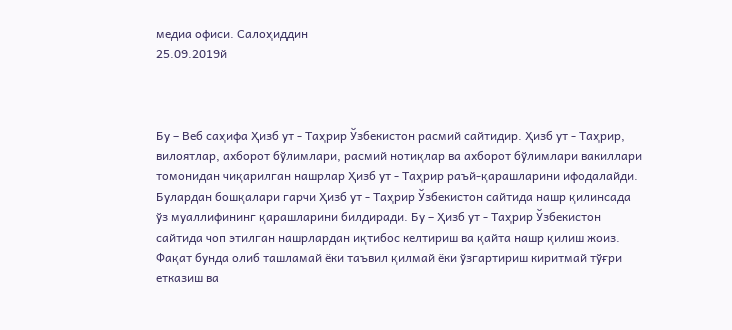медиа офиси. Салоҳиддин
25.09.2019й



Бу – Веб саҳифа Ҳизб ут - Таҳрир Ўзбекистон расмий сайтидир. Ҳизб ут - Таҳрир, вилоятлар, ахборот бўлимлари, расмий нотиқлар ва ахборот бўлимлари вакиллари томонидан чиқарилган нашрлар Ҳизб ут - Таҳрир раъй-қарашларини ифодалайди. Булардан бошқалари гарчи Ҳизб ут - Таҳрир Ўзбекистон сайтида нашр қилинсада ўз муаллифининг қарашларини билдиради. Бу – Ҳизб ут - Таҳрир Ўзбекистон сайтида чоп этилган нашрлардан иқтибос келтириш ва қайта нашр қилиш жоиз. Фақат бунда олиб ташламай ёки таъвил қилмай ёки ўзгартириш киритмай тўғри етказиш ва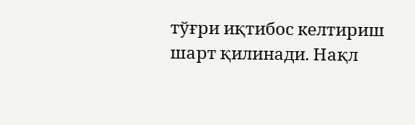тўғри иқтибос келтириш шарт қилинади. Нақл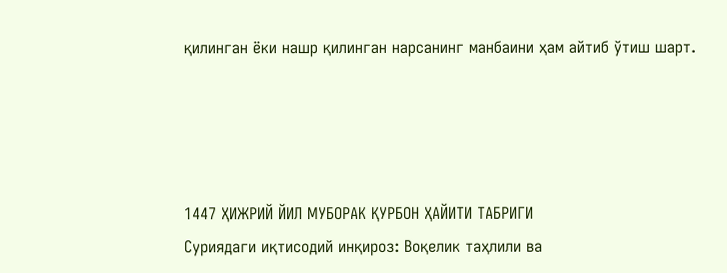қилинган ёки нашр қилинган нарсанинг манбаини ҳам айтиб ўтиш шарт.




1447 ҲИЖРИЙ ЙИЛ МУБОРАК ҚУРБОН ҲАЙИТИ ТАБРИГИ
Суриядаги иқтисодий инқироз: Воқелик таҳлили ва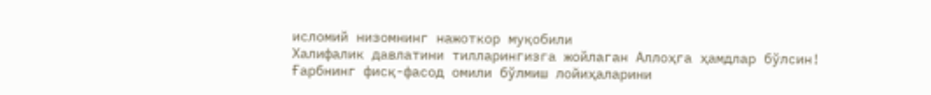исломий низомнинг нажоткор муқобили
Халифалик давлатини тилларингизга жойлаган Аллоҳга ҳамдлар бўлсин!
Ғарбнинг фисқ-фасод омили бўлмиш лойиҳаларини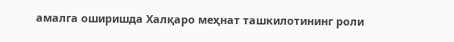амалга оширишда Халқаро меҳнат ташкилотининг роли